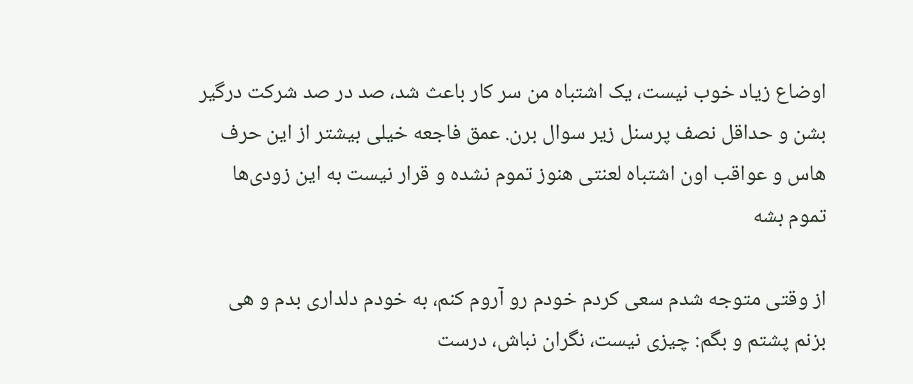اوضاع زیاد خوب نیست، یک اشتباه من سر کار باعث شد، صد در صد شرکت درگیر بشن و حداقل نصف پرسنل زیر سوال برن. عمق فاجعه خیلی بیشتر از این حرف هاس و عواقب اون اشتباه لعنتی هنوز تموم نشده و قرار نیست به این زودی‌ها تموم بشه

از وقتی متوجه شدم سعی کردم خودم رو آروم کنم، به خودم دلداری بدم و هی بزنم پشتم و بگم: چیزی نیست، نگران نباش، درست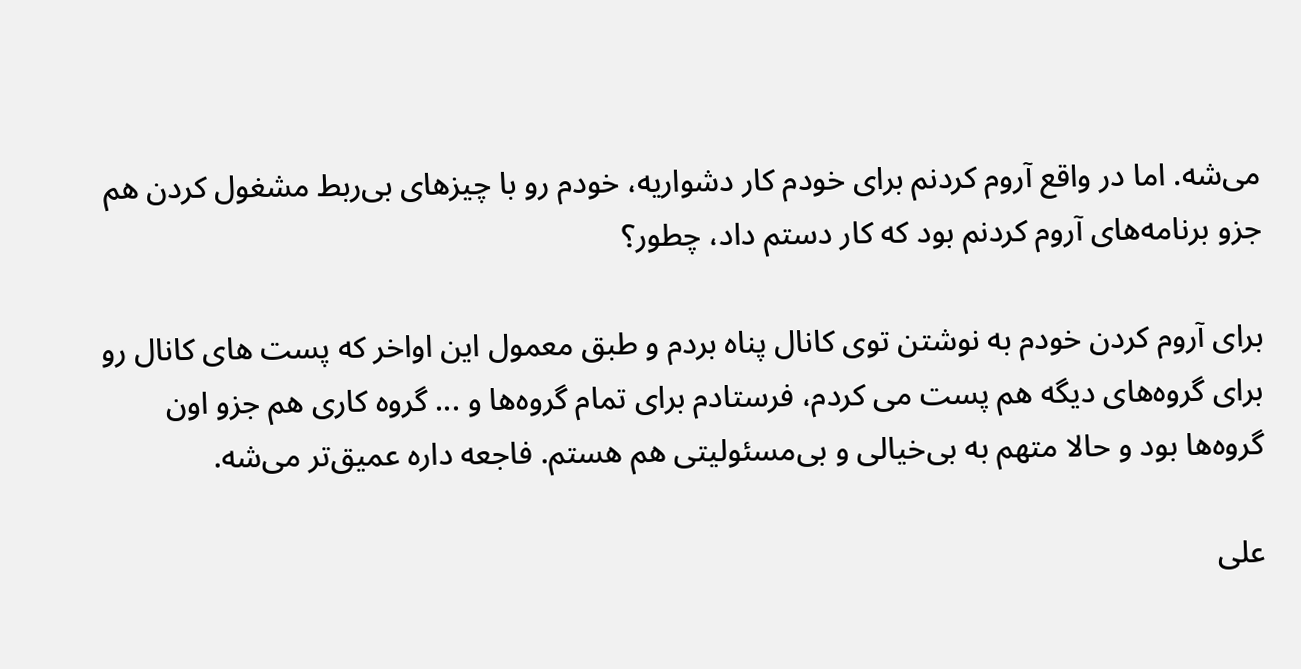می‌شه. اما در واقع آروم کردنم برای خودم کار دشواریه، خودم رو با چیزهای بی‌ربط مشغول کردن هم جزو برنامه‌های آروم کردنم بود که کار دستم داد، چطور؟

برای آروم کردن خودم به نوشتن توی کانال پناه بردم و طبق معمول این اواخر که پست های کانال رو برای گروه‌های دیگه هم پست می کردم، فرستادم برای تمام گروه‌ها و ... گروه کاری هم جزو اون گروه‌ها بود و حالا متهم به بی‌خیالی و بی‌مسئولیتی هم هستم. فاجعه داره عمیق‌تر می‌شه.

علی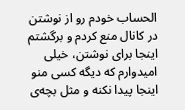الحساب خودم رو از نوشتن در کانال منع کردم و برگشتم اینجا برای نوشتن، خیلی امیدوارم که دیگه کسی منو اینجا پیدا نکنه و مثل بچه‌ی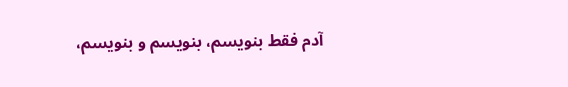آدم فقط بنویسم، بنویسم و بنویسم،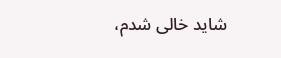شاید خالی شدم،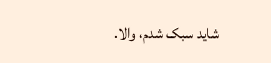شاید سبک شدم، والا.